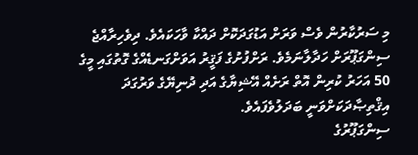މި ސަރުކާރުން ވެސް ވަރަށް އަޑުގަދަކޮށް ދައްކާ ވާހަކައެވެ. ދިވެހިރާއްޖެ ސިންގަޕޫރަށް ހަދާލާނަމެވެ. ރަށްފުށުގެ ފަޤީރު އަވަށްގަނޑެއްގެ ގޮތުގައި މީގެ 50 އަހަރު ކުރިން އޮތް ރަށެއް އޭޝިޔާގެ އަދި ދުނިޔޭގެ ވަރުގަދަ އިޤްތިޞާދަކަށްވަނީ ބަދަލުވެފައެވެ.
ސިންގަޕޫރުގެ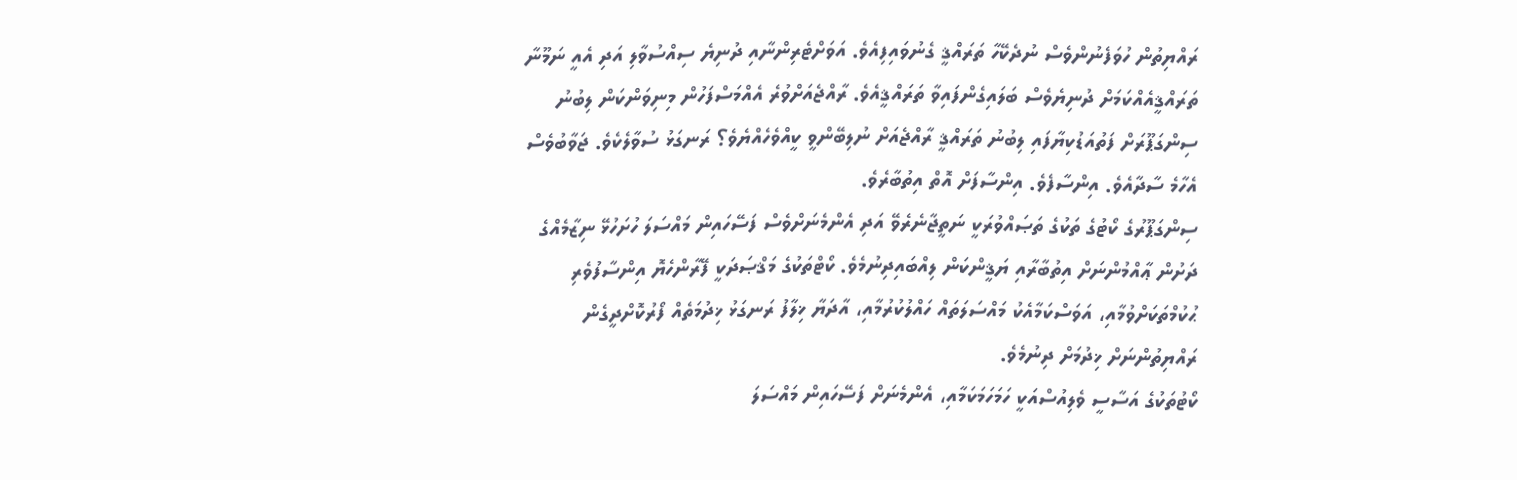ރައްޔިތުން ހުވަފެނުންވެސް ނުދެކޭހާ ތަރައްޤީ ގެނުވައިފިއެވެ. އަވަށްޓެރިންނާއި ދުނިޔެ ސިއްސުވާލި އަދި އެއީ ނަމޫނާ ތަރައްޤީއެއްކަމަށް ދުނިޔެވެސް ބަލައިގެންފައިވާ ތަރައްޤީއެވެ. ރާއްޖެއަށްވުރެ އެއްމަސްފަހުން މިނިވަންކަން ލިބުނު ސިންގަޕޫރަށް ފަތުއަޑުކިޔާފައި ލިބުނު ތަރައްޤީ ރާއްޖެއަށް ނުލިބޭންވީ ކީއްވެހެއްޔެވެ؟ ރަނގަޅު ސުވާލެކެވެ. ޖަވާބުވެސް އެހާމެ ސާދާއެވެ. އިންސާފެވެ. އިންސާފަށް އޮތް އިތުބާރެވެ.
ސިންގަޕޫރުގެ ކޯޓުގެ ތަކުގެ ތަޞައްވުރަކީ ނަތީޖާނެރެވޭ އަދި އެންމެނަށްވެސް ފަސޭހައިން މައްސަލަ ހުށަހުޅޭ ނިޒާމެއްގެ ދަށުން ޢާއްމުންނަށް އިތުބާރާއި ޔަޤީންކަން ލިއްބައިދިނުމެވެ. ކޯޓްތަކުގެ މަޤްޞަދަކީ ފޭރާންހެޔޮ އިންސާފުވެރި ޙުކުމްތަކަށްވުމާއި، އަވަސްކަމާއެކު މައްސަލަތައް ހައްލުކުރުމާއި، އާދަޔާ ޚިލާފު ރަނގަޅު ޚިދުމަތެއް ފޯރުކޮށްދީގެން ރައްޔިތުންނަށް ޚިދުމަށް ދިނުމެވެ.
ކޯޓުތަކުގެ އަސާސީ ވެލިއުސްއަކީ ހަމަހަމަކަމާއި، އެންމެނަށް ފަސޭހައިން މައްސަލަ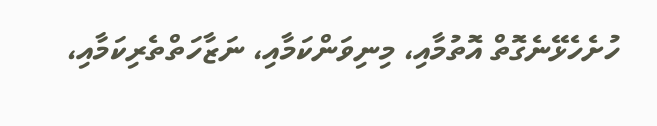ހުށެހެޅޭނެގޮތް އޮތުމާއި، މިނިވަންކަމާއި، ނަޒާހަތްތެރިކަމާއި،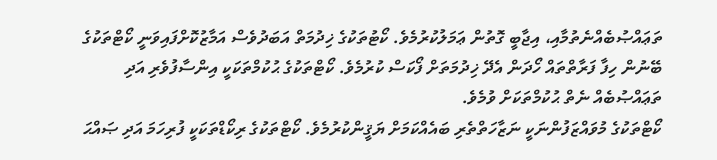ތަޢައްޞުބެއްނެތުމާއި، އިޖާބީ ގޮތުން ޢަމަލުކުރުމެވެ. ކޯޓުތަކުގެ ޚިދުމަތް އަބަދުވެސް އަމާޒުކޮށްފައިވަނީ ކޯޓްތަކުގެ ބޭނުން ހިފާ ފަރާތްތައް ހޯދަން އެދޭ ޚިދުމަތަށް ފޯކަސް ކުރުމެވެ. ކޯޓްތަކުގެ ޙުކުމްތަކަކީ އިންސާފުވެރި އަދި ތަޢައްޞުބެއް ނެތް ޙުކުމްތަކަށް ވުމެވެ.
ކޯޓްތަކުގެ މުވައްޒަފުންނަކީ ނަޒާހަތްތެރި ބައެއްކަމަށް ޔަޤީންކުރުމެވެ. ކޯޓްތަކުގެ ރިކޯޑްތަކަކީ ފުރިހަމަ އަދި ޞައްޙަ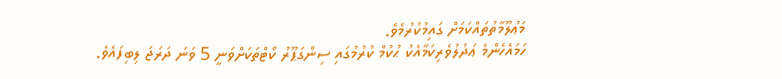މަޢުލޫމާތުތައްކަމަށް ގައިމުކުރުމެވެ.
ހަމައެހެންމެ ޢަދުލުވެރިކަމާއެކު ޙުކުމް ކުރުމުގައި ސިންގަޕޫރު ކޯޓްތަކަށްވަނީ 5 ވަނަ ދަރަޖަ ލިބިފައެވެ.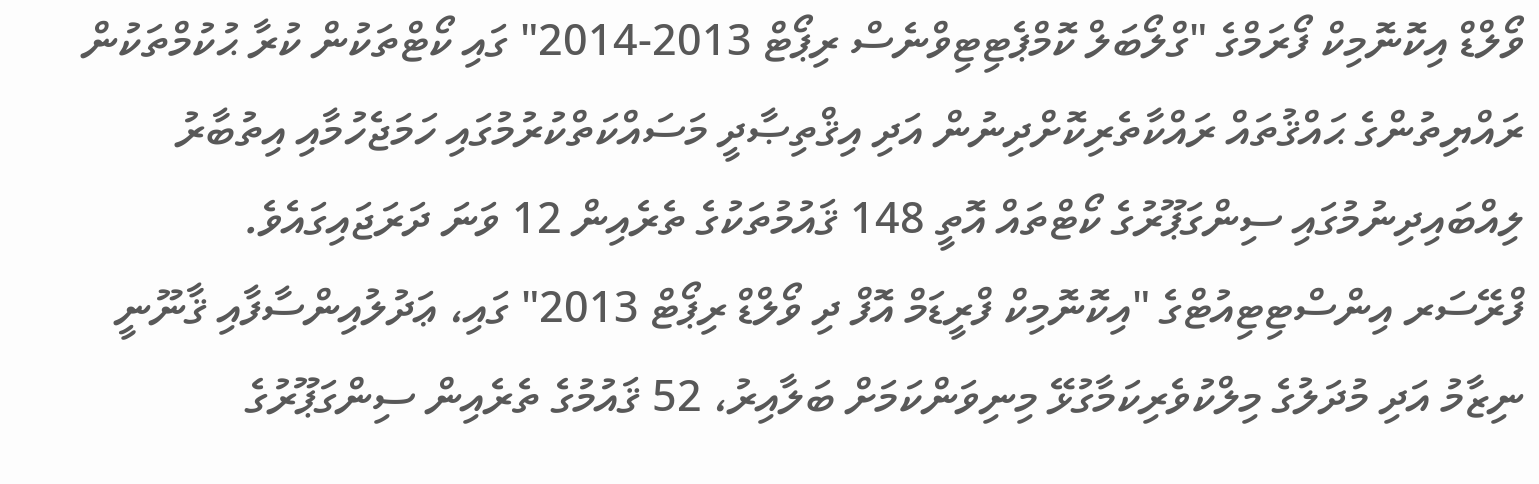ވޯލްޑް އިކޮނޮމިކް ފޯރަމްގެ "ގްލޯބަލް ކޮމްޕެޓިޓިވްނެސް ރިޕޯޓް 2013-2014" ގައި ކޯޓްތަކުން ކުރާ ޙުކުމްތަކުން ރައްޔިތުންގެ ޙައްޤުތައް ރައްކާތެރިކޮށްދިނުން އަދި އިޤްތިޞާދީ މަސައްކަތްކުރުމުގައި ހަމަޖެހުމާއި އިތުބާރު ލިއްބައިދިނުމުގައި ސިންގަޕޫރުގެ ކޯޓްތައް އޮތީ 148 ޤައުމުތަކުގެ ތެރެއިން 12 ވަނަ ދަރަޖައިގައެވެ.
ފްރޭސަރ އިންސްޓިޓިއުޓްގެ "އިކޮނޮމިކް ފްރީޑަމް އޮފް ދި ވޯލްޑް ރިޕޯޓް 2013" ގައި، ޢަދުލުއިންސާފާއި ޤާނޫނީ ނިޒާމު އަދި މުދަލުގެ މިލްކުވެރިކަމާގުޅޭ މިނިވަންކަމަށް ބަލާއިރު، 52 ޤައުމުގެ ތެރެއިން ސިންގަޕޫރުގެ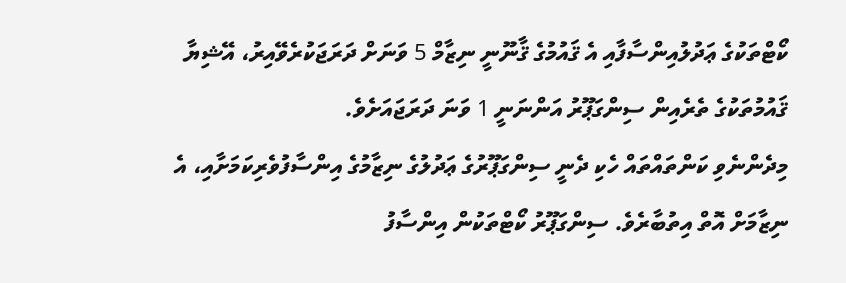ކޯޓްތަކުގެ ޢަދުލުއިންސާފާއި އެ ޤައުމުގެ ޤާނޫނީ ނިޒާމް 5 ވަނަށް ދަރަޖަކުރެވޭއިރު، އޭޝިޔާ ޤައުމުތަކުގެ ތެރެއިން ސިންގަޕޫރު އަންނަނީ 1 ވަނަ ދަރަޖައަށެވެ.
މިދެންނެވި ކަންތައްތައް ހެކި ދެނީ ސިންގަޕޫރުގެ ޢަދުލުގެ ނިޒާމުގެ އިންސާފުވެރިކަމަށާއި، އެ ނިޒާމަށް އޮތް އިތުބާރެވެ. ސިންގަޕޫރު ކޯޓްތަކުން އިންސާފު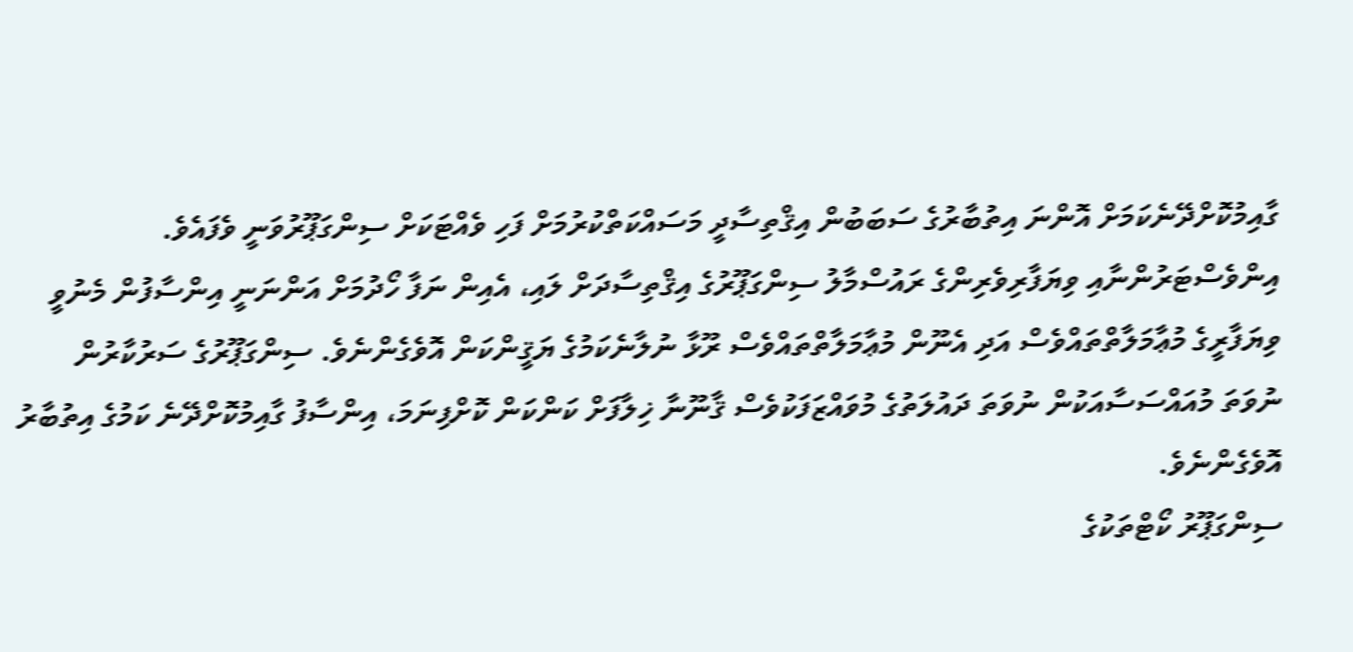ގާއިމުކޮށްދޭނެކަމަށް އޮންނަ އިތުބާރުގެ ސަބަބުން އިޤްތިސާދީ މަސައްކަތްކުރުމަށް ފަހި ވެއްޓަކަށް ސިންގަޕޫރުވަނީ ވެފައެވެ.
އިންވެސްޓަރުންނާއި ވިޔަފާރިވެރިންގެ ރައުސްމާލު ސިންގަޕޫރުގެ އިޤްތިސާދަށް ލައި، އެއިން ނަފާ ހޯދުމަށް އަންނަނީ އިންސާފުން މެނުވީ ވިޔަފާރީގެ މުޢާމަލާތްތައްވެސް އަދި އެނޫން މުޢާމަލާތްތައްވެސް ރޫޅާ ނުލާނެކަމުގެ ޔަޤީންކަން އޮވެގެންނެވެ. ސިންގަޕޫރުގެ ސަރުކާރުން ނުވަތަ މުއައްސަސާއަކުން ނުވަތަ ދައުލަތުގެ މުވައްޒަފަކުވެސް ޤާނޫނާ ޚިލާފަށް ކަންކަން ކޮށްފިނަމަ، އިންސާފު ގާއިމުކޮށްދޭނެ ކަމުގެ އިތުބާރު އޮވެގެންނެވެ.
ސިންގަޕޫރު ކޯޓްތަކުގެ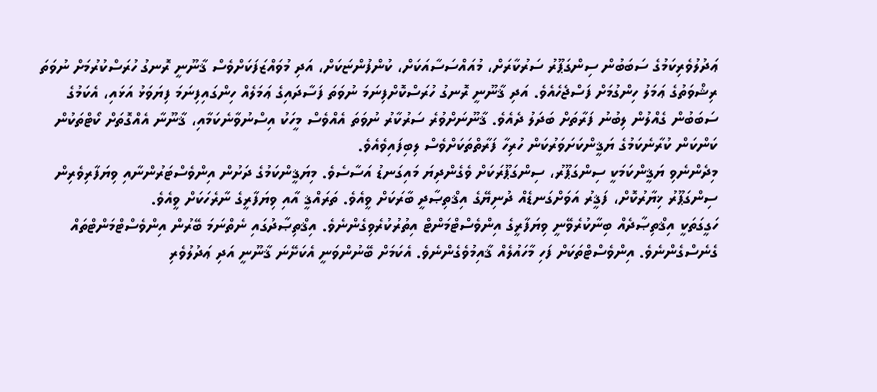ޢަދުލުވެރިކަމުގެ ސަބަބުން ސިންގަޕޫރު ސަރުކާރަށް، މުއައްސަސާއަކަށް، ކުންފުންޏަކަށް، އަދި މުވައްޒަފަކަށްވެސް ޤާނޫނީ ރޮނގު ހުރަސްކުރުމަށް ނުވަތަ ރިޝްވަތުގެ ޢަމަލު ހިންގުމަށް ފަސްޖެހެއެވެ. އަދި ޤާނޫނީ ރޮނގު ހުރަސްކޮށްފިނަމަ ނުވަތަ ފަސާދައިގެ ޢަމަލެއް ހިންގައިފިނަމަ ފިޔަވަޅު އަޅައި، އެކަމުގެ ސަބަބުން ގެއްލުން ލިބުނު ފަރާތަށް ބަދަލު ދެއެވެ. ޤާނޫނަށްވުރެ ސަރުކާރު ނުވަތަ އެއްވެސް މީހަކު އިސްނުވާނެކަމާއި، ޤާނޫނާ އެއްގޮތަށް ކޯޓްތަކުން ކަންކަން ކުރާނެކަމުގެ ޔަޤީންކަށަވަރުކަން ހުރިހާ ފަރާތްތަކަށްވެސް ލިބިފައިވެއެވެ.
މިދެންނެވި ޔަޤީންކަމަކީ ސިންގަޕޫރު، ސިންގަޕޫރަކަށް ވެގެންދިޔަ މައިގަނޑު އަސާސެވެ. މިޔަޤީންކަމުގެ ދަށުން އިންވެސްޓަރުންނާއި ވިޔަފާރިވެރިން ސިންގަޕޫރު ޚިޔާރުކޮށް، ފަޤީރު އަވަށްގަނޑެއް ދުނިޔޭގެ އިޤްތިޞާދީ ބާރަކަށް ވީއެވެ. ތަރައްޤީ އާއި ވިޔަފާރީގެ ނާރެހަކަށް ވީއެވެ.
ހަގީގަތަކީ އިޤްތިޞާދެއް ބިނާކުރެވޭނީ ވިޔަފާރީގެ އިންވެސްޓްމަންޓް އިތުރުކުރެވިގެންނެވެ. އިޤްތިޞާދުގައި ނެތްނަމަ ބޭރުން އިންވެސްޓްމަންޓްތައް ގެނެސްގެންނެވެ. އިންވެސްޓްތަކަށް ފަހި މާހައުލެއް ޤާއިމުވެގެންނެވެ. އެކަމަށް ބޭނުންވަނީ އެކަށޭނަ ޤާނޫނީ އަދި ޢަދުލުވެރި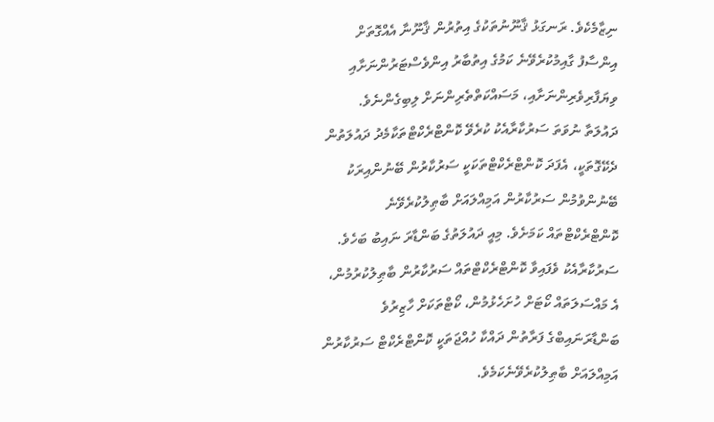ނިޒާމެކެވެ. ރަނގަޅު ޤާނޫނުތަކުގެ އިތުރުން ޤާނޫނާ އެއްގޮތަށް އިންސާފު ގާއިމުކުރެވޭނެ ކަމުގެ އިތުބާރު އިންވެސްޓަރުންނަށާއި ވިޔަފާރިވެރިންނަށާއި، މަސައްކަތްތެރިންނަށް ލިބިގެންނެވެ.
ދައުލަތާ ނުވަތަ ސަރުކާރާއެކު ކުރެވޭ ކޮންޓްރެކްޓްތަކާމެދު ދައުލަތުން ދެކޭގޮތަކީ، އެފަދަ ކޮންޓްރެކްޓްތަކަކީ ސަރުކާރުން ބޭނުންއިރަކު ބޭނުންވުމުން ސަރުކާރުން އަމިއްލައަށް ބާޠިލުކުރެވޭނެ ކޮންޓްރެކްޓްތައް ކަމަށެވެ. މިއީ ދައުލަތުގެ ބަންޑާރަ ނައިބު ބަހެވެ. ސަރުކާރާއެކު ވެފައިވާ ކޮންޓްރެކްޓްތައް ސަރުކާރުން ބާޠިލުކުރުމުން، އެ މައްސަލަތައް ކޯޓަށް ހުށަހެޅުމުން، ކޯޓްތަކަށް ހާޒިރުވެ ބަންޑާރަނައިބްގެ ފަރާތުން ދައްކާ ހުއްޖަތަކީ ކޮންޓްރެކްޓް ސަރުކާރުން އަމިއްލައަށް ބާޠިލުކުރެވޭނެކަމެވެ.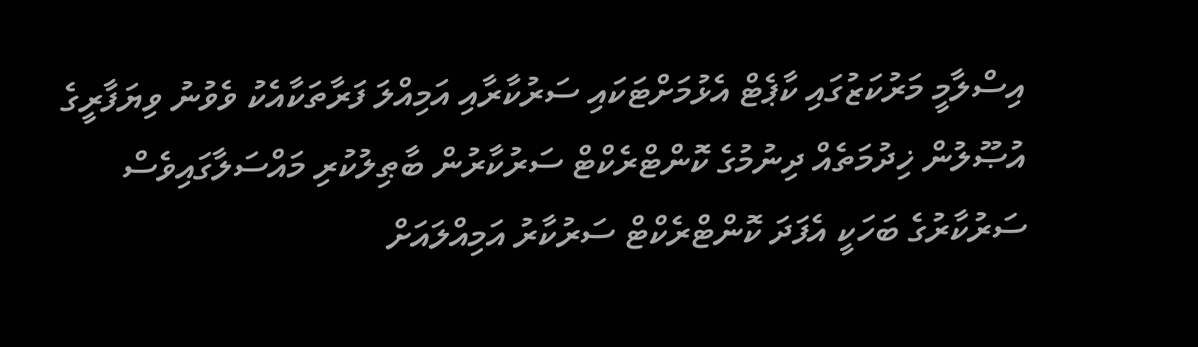އިސްލާމީ މަރުކަޒުގައި ކާޕެޓް އެޅުމަށްޓަކައި ސަރުކާރާއި އަމިއްލަ ފަރާތަކާއެކު ވެވުނު ވިޔަފާރީގެ އުޞޫލުން ޚިދުމަތެއް ދިނުމުގެ ކޮންޓްރެކްޓް ސަރުކާރުން ބާޠިލުކުރި މައްސަލާގައިވެސް ސަރުކާރުގެ ބަހަކީ އެފަދަ ކޮންޓްރެކްޓް ސަރުކާރު އަމިއްލައަށް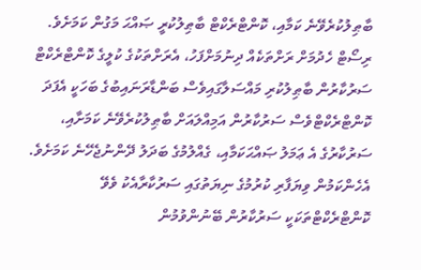ބާޠިލުކުރެވޭނެ ކަމާއި، ކޮންޓްރެކްޓް ބާޠިލުކުރީ ޞައްޙަ މަގުން ކަމަށެވެ. ރިސޯޓް ހެދުމަށް ރަށްތަކެއް ދިނުމަށްފަހު، އެރަށްތަކުގެ ކުލީގެ ކޮންޓްރެކްޓް ސަރުކާރުން ބާޠިލުކުރި މައްސަލާގައިވެސް ބަންޑާރަނައިބުގެ ބަހަކީ އެފަދަ ކޮންޓްރެކްޓްވެސް ސަރުކާރުން އަމިއްލައަށް ބާޠިލުކުރެވޭނެ ކަމަށާއި، ސަރުކާރުގެ އެ ޢަމަލު ޞައްޙަކަމާއި، ގެއްލުމުގެ ބަދަލު ދޭންނުޖެހޭނެ ކަމަށެވެ.
އެހެންކަމުން ވިޔަފާރި ކުރުމުގެ ނިޔަތުގައި ސަރުކާރާއެކު ވެވޭ ކޮންޓްރެކްޓްތަކަކީ ސަރުކާރުން ބޭނުންވުމުން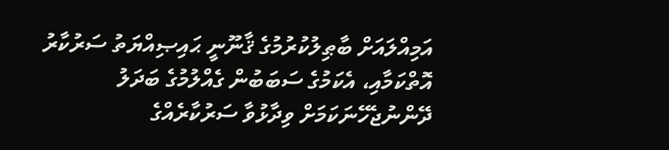އަމިއްލައަށް ބާޠިލުކުރުމުގެ ޤާނޫނީ ޙައިޞިއްޔަތު ސަރުކާރު އޮތްކަމާއި، އެކަމުގެ ސަބަބުން ގެއްލުމުގެ ބަދަލު ދޭންނުޖެހޭނަކަމަށް ވިދާޅުވާ ސަރުކާރެއްގެ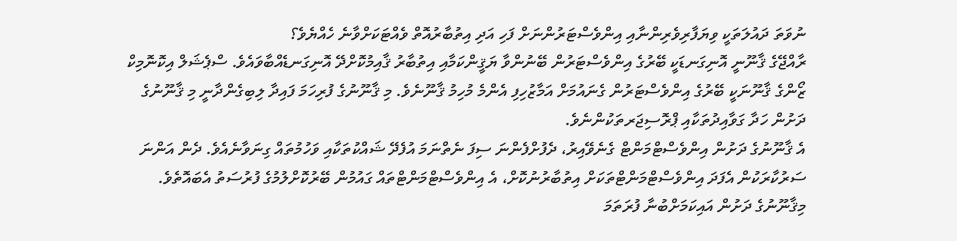ނުވަތަ ދައުލަތަކީ ވިޔަފާރިވެރިންނާއި އިންވެސްޓަރުންނަށް ފަހި އަދި އިތުބާރުއޮތް ވެއްޓަކަށްވާނެ ހެއްޔެވެ؟
ރާއްޖޭގެ ޤާނޫނީ އޮނިގަނޑަކީ ބޭރުގެ އިންވެސްޓަރުން ބޭނުންވާ ޔަޤީންކަމާއި އިތުބާރު ޤާއިމުކޮށްދޭ އޮނިގަނޑެއްބާވައެވެ. ސްޕެޝަލް އިކޮނޮމިކް ޒޯންގެ ޤާނޫނަކީ ބޭރުގެ އިންވެސްޓަރުން ގެނައުމަށް އަމާޒުހިފި އެންމެ މުހިމު ޤާނޫނެވެ. މި ޤާނޫނުގެ ފުރިހަމަ ފައިދާ ލިބިގެންދާނީ މި ޤާނޫނުގެ ދަށުން ހަދާ ގަވާއިދުތަކާއި ޕްރޮސިޖަރތަކުންނެވެ.
އެ ޤާނޫނުގެ ދަށުން އިންވެސްޓްމަންޓް ގެނެވޭއިރު، ދެފުށްފެންނަ ސިފަ ނެތްނަމަ އުފެދޭ ޝައްކުތަކާއި ވަހުމުތައް ގިނަވާނެއެވެ. ދެން އަންނަ ސަރުކާރަކުން އެފަދަ އިންވެސްޓްމަންޓްތަކަށް އިތުބާރުނުކޮށް، އެ އިންވެސްޓްމަންޓްތައް ގައުމުން ބޭރުކޮށްލުމުގެ ފުރުސަތު އެބައޮތެވެ. މިޤާނޫނުގެ ދަށުން އައިކަމަށްބުނާ ފުރަތަމަ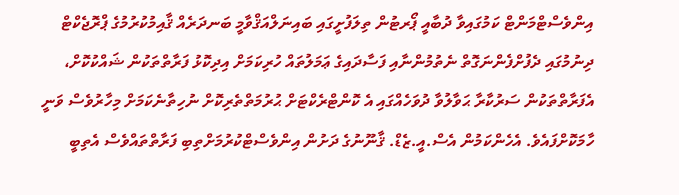އިންވެސްޓްމަންޓް ކަމުގައިވާ ދުބާއީ ޕޯރޓުން ތިލަފުށީގައި ބައިނަލްއަޤްވާމީ ބަނދަރެއް ޤާއިމުކުރުމުގެ ޕްރޮޖެކްޓް ދިނުމުގައި ދެފުށްފެންނަގޮތް ނެތުމުންނާއި ފަސާދައިގެ ޢަމަލުތައް ހުރިކަމަށް އިދިކޮޅު ފަރާތްތަކުން ޝައްކުކޮށް، އެފަރާތްތަކުން ސަރުކާރާ ޙަވާލުވާ ދުވަހެއްގައި އެ ކޮންޓްރެކްޓަށް ޙުރުމަތްތެރިކޮށް ނުހިތާނެކަމަށް މިހާރުވެސް ވަނީ ހާމަކޮށްފައެވެ. އެހެންކަމުން އެސް.އީ.ޒެޑް. ޤާނޫނުގެ ދަށުން އިންވެސްޓްކުރުމަށްތިބި ފަރާތްތައްވެސް އެތިބީ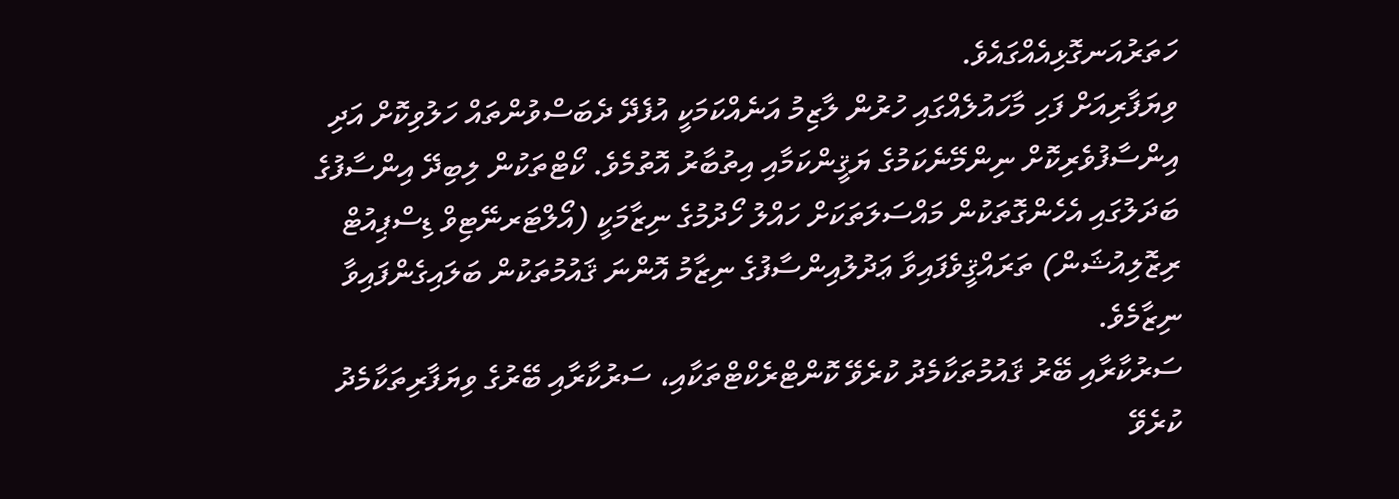ހަތަރުއަނގޮޅިއެއްގައެވެ.
ވިޔަފާރިއަށް ފަހި މާހައުލެއްގައި ހުރުން ލާޒިމު އަނެއްކަމަކީ އުފެދޭ ދެބަސްވުންތައް ހަލުވިކޮށް އަދި އިންސާފުވެރިކޮށް ނިންމޭނެކަމުގެ ޔަޤީންކަމާއި އިތުބާރު އޮތުމެވެ. ކޯޓްތަކުން ލިބިދޭ އިންސާފުގެ ބަދަލުގައި އެހެންގޮތަކުން މައްސަލަތަކަށް ހައްލު ހޯދުމުގެ ނިޒާމަކީ (އޯލްޓަރނޭޓިވް ޑިސްޕިއުޓް ރިޒޮލިއުޝަން) ތަރައްޤީވެފައިވާ ޢަދުލުއިންސާފުގެ ނިޒާމު އޮންނަ ޤައުމުތަކުން ބަލައިގެންފައިވާ ނިޒާމެވެ.
ސަރުކާރާއި ބޭރު ޤައުމުތަކާމެދު ކުރެވޭ ކޮންޓްރެކްޓްތަކާއި، ސަރުކާރާއި ބޭރުގެ ވިޔަފާރިތަކާމެދު ކުރެވޭ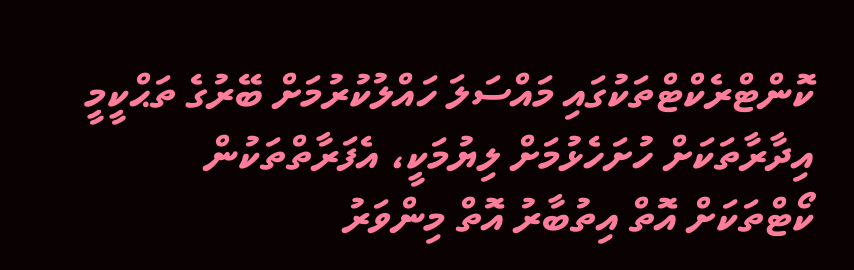ކޮންޓްރެކްޓްތަކުގައި މައްސަލަ ހައްލުކުރުމަށް ބޭރުގެ ތަޙްކީމީ އިދާރާތަކަށް ހުށަހެޅުމަށް ލިޔުމަކީ، އެފަރާތްތަކުން ކޯޓްތަކަށް އޮތް އިތުބާރު އޮތް މިންވަރު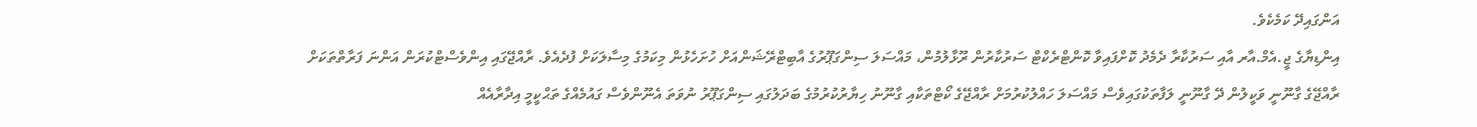އަންގައިދޭ ކަމެކެވެ.
އިންޑިޔާގެ ޖީ.އެމް.އާރ އާއި ސަރުކާރާ ދެމެދު ކޮށްފައިވާ ކޮންޓްރެކްޓް ސަރުކާރުން ރޫޅާލުމުން، މައްސަލަ ސިންގަޕޫރުގެ އާބިޓްރޭޝަންއަށް ހުށަހެޅުން މިކަމުގެ މިސާލަކަށް ފުދެއެވެ. ރާއްޖޭގައި އިންވެސްޓްކުރަން އަންނަ ފަރާތްތަކަށް ރާއްޖޭގެ ގާނޫނީ ވަކީލުން ދޭ ގާނޫނީ ލަފާތަކުގައިވެސް މައްސަލަ ހައްލުކުރުމަށް ރާއްޖޭގެ ކޯޓްތަކާއި ގާނޫނު ހިޔާރުކުރުމުގެ ބަދަލުގައި ސިންގަޕޫރު ނުވަތަ އެނޫންވެސް ގައުމެއްގެ ތަޙްކީމީ އިދާރާއެއް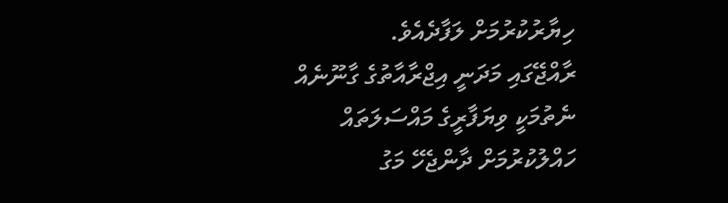ހިޔާރުކުރުމަށް ލަފާދެއެވެ.
ރާއްޖޭގައި މަދަނީ އިޖްރާއާތުގެ ގާނޫނެއް ނެތުމަކީ ވިޔަފާރީގެ މައްސަލަތައް ހައްލުކުރުމަށް ދާންޖެހޭ މަގު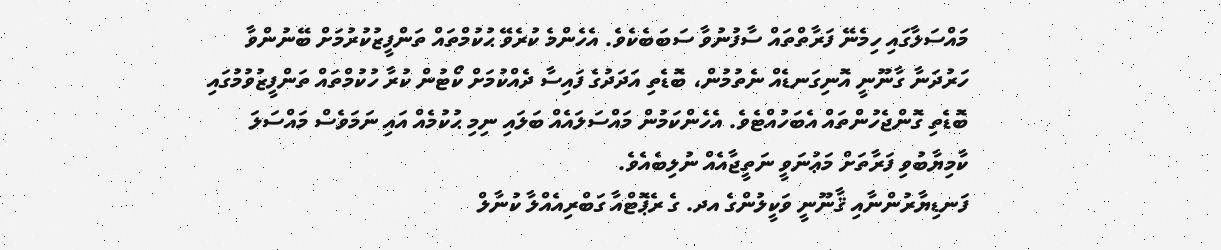މައްސަލާގައި ހިމެނޭ ފަރާތްތައް ސާފުނުވާ ސަބަބެކެވެ. އެހެންމެ ކުރެވޭ ޙުކުމްތައް ތަންފީޒުކުރުމަށް ބޭނުންވާ ހަރުދަނާ ގާނޫނީ އޮނިގަނޑެއް ނެތުމުން، ބޮޑެތި އަދަދުގެ ފައިސާ ދެއްކުމަށް ކޯޓުން ކުރާ ހުކުމްތައް ތަންފީޒުވުމުގައި ބޮޑެތި ގޮންޖެހުންތައް އެބަހުއްޓެވެ. އެހެންކަމުން މައްސަލައެއް ބަލައި ނިމި ޙުކުމެއް އައި ނަމަވެސް މައްސަލަ ކާމިޔާބުވި ފަރާތަށް މަޢުނަވީ ނަތީޖާއެއް ނުލިބެއެވެ.
ފަނޑިޔާރުންނާއި ޤާނޫނީ ވަކީލުންގެ އދ. ގެ ރެޕޮޓްއާ ގަބްރިއެއްލާ ކުނާލް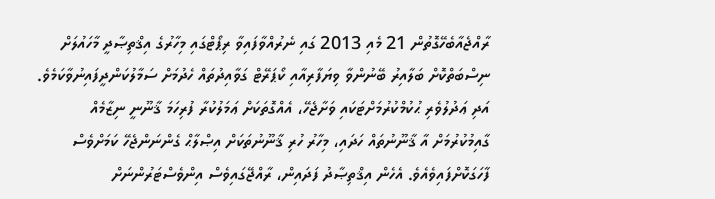ރާއްޖެއާބެހޭގޮތުން 21 މެއި 2013 ގައި ނެރުއްވާފައިވާ ރިޕޯޓްގައި މިހާރުގެ އިޤްތިޞާދީ މާހައުލަށް ނިސްބަތްކޮށް ބަލާއިރު ބޭނުންވާ ވިޔަފާރިއާއި ކޯޕަރޭޓް ގަވާއިދުތައް ހެދުމަށް ސަމާލުކަންދީފައިނުވާކަމެވެ. އަދި ޢަދުލުވެރި ޙުކުމްކުރުމަށްޓަކައި ވަށާޖެހޭ، އެއްގޮތަކަށް ޢަމަލުކުރާ ފުރިހަމަ ޤާނޫނީ ނިޒާމެއް ގާއިމުކުރުމަށް އާ ޤާނޫނުތައް ހަދައި، މިހާރު ހުރި ޤާނޫނުތަކަށް އިޞްލާޙް ގެންނަންޖެހޭ ކަމަށްވެސް ފާހަގަކޮށްފައިވެއެވެ. އެހެން އިޤްތިޞާދު ފަދައިން، ރާއްޖޭގައިވެސް އިންވެސްޓަރުންނަށް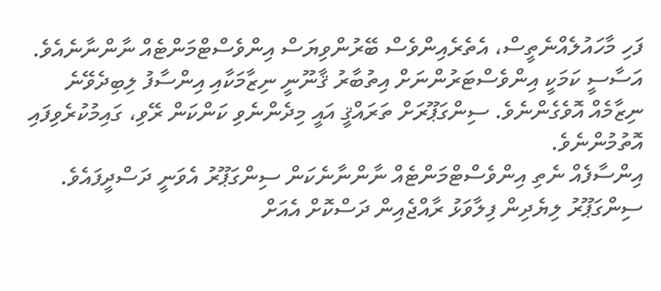ފަހި މާހައުލެއްނެތީސް، އެތެރެއިންވެސް ބޭރުންވިޔަސް އިންވެސްޓްމަންޓެއް ނާންނާނެއެވެ. އަސާސީ ކަމަކީ އިންވެސްޓަރުންނަށް އިތުބާރު ޤާނޫނީ ނިޒާމަކާއި އިންސާފު ލިބިދެވޭނެ ނިޒާމެއް އޮވެގެންނެވެ. ސިންގަޕޫރަށް ތަރައްޤީ އައީ މިދެންނެވި ކަންކަން ރޭވި، ގައިމުކުރެވިފައި އޮތުމުންނެވެ.
އިންސާފެއް ނެތި އިންވެސްޓްމަންޓެއް ނާންނާނެކަން ސިންގަޕޫރު އެވަނީ ދަސްދީފައެވެ. ސިންގަޕޫރު ލިޔެދިން ފިލާވަޅު ރާއްޖެއިން ދަސްކޮށް އެއަށް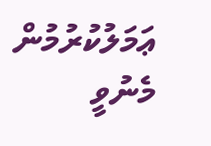ޢަމަލުކުރުމުން މެނުވީ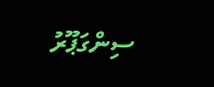ސިންގަޕޫރު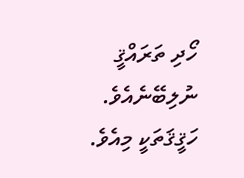ހޯދި ތަރައްޤީ ނުލިބޭނެއެވެ. ހަޤީޤަތަކީ މިއެވެ.